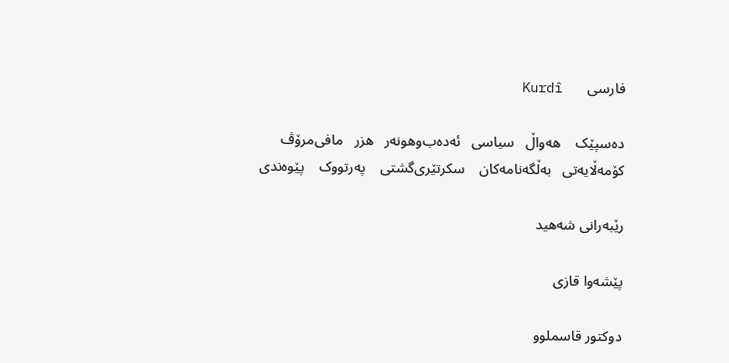فارسی       Kurdî

ده‌سپێک    هه‌واڵ   سیاسی   ئه‌ده‌ب‌وهونه‌ر   هزر   مافی‌مرۆڤ    کۆمه‌ڵایه‌تی   به‌ڵگه‌نامه‌کان    سکرتێری‌گشتی    په‌رتووک    پێوه‌ندی

رێبه‌رانی شه‌هید

پێشه‌وا قازی‌

دوكتور قاسملوو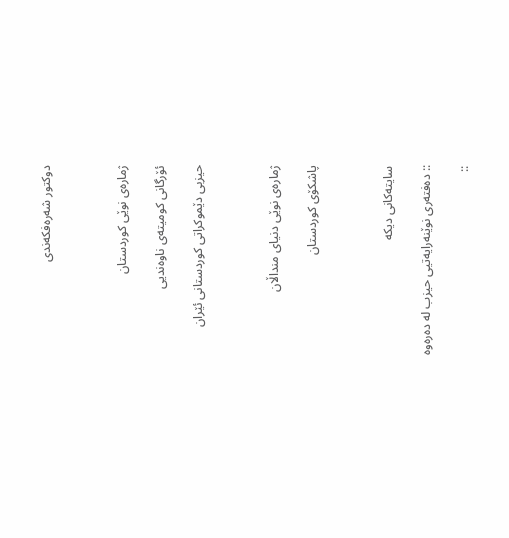دوكتور شه‌ره‌فکه‌ندی



ژماره‌ی نوێی كوردستان

ئۆرگانی كومیته‌ی ناوه‌ندیی

حیزبی دێموكراتی كوردستانی ئێران



ژماره‌ی نوێی دنیای منداڵان

پاشكۆی كوردستان



سایته‌کانی دیکه

:: ده‌فته‌ری نوێنه‌رایه‌تیی حیزب له ده‌ره‌وه

::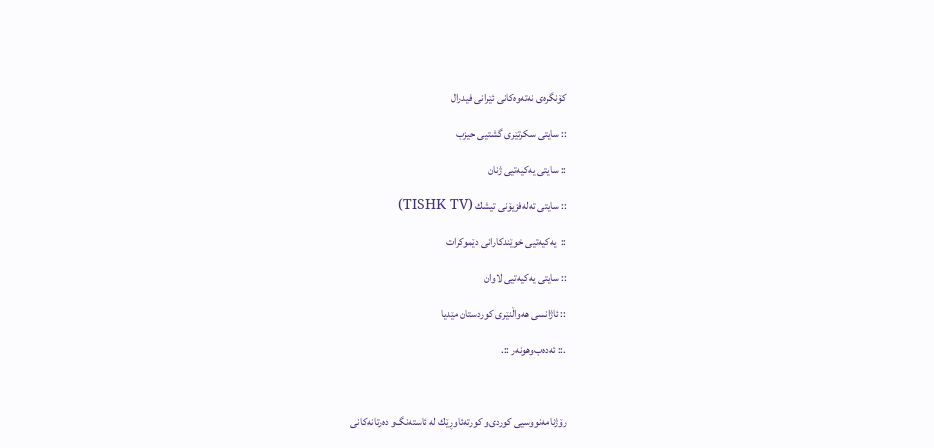كۆنگره‌ی‌ نه‌ته‌وه‌كانی‌ ئێرانی‌ فیدرال

:: سایتی سکرتێری گشتیی حیزب

:: سایتی یه‌كیه‌تیی ژنان

:: سایتی ته‌له‌فزیۆنی‌ تیشك (TISHK TV)

::  یه‌كیه‌تیی‌ خوێندكارانی‌ دێموكرات

:: سایتی یه‌کیه‌تیی لاوان

:: ئاژانسی هه‌واڵنێری كوردستان مێدیا

.:: ئه‌ده‌ب‌وهونه‌ر ::.



رۆژنامه‌نووسیی كوردی‌‌و كورته‌ئاوڕێك له‌ ئاسته‌نگ‌و ده‌رتانه‌كانی‌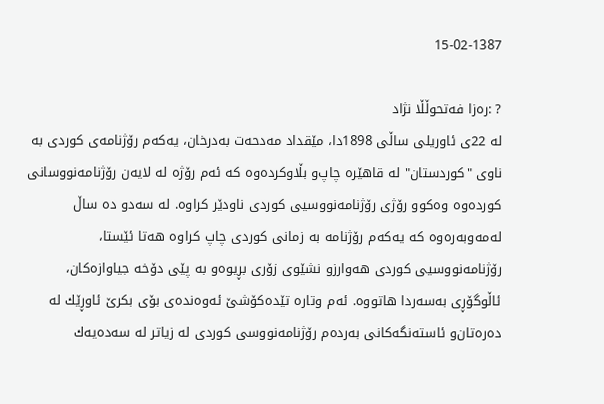15-02-1387

? :ره‌زا فه‌تحوڵڵا نژاد
له‌ 22ی‌ ئاوریلی‌ ساڵی‌ 1898دا، مێقداد مه‌دحه‌ت به‌درخان، یه‌كه‌م رۆژنامه‌ی‌ كوردی‌ به‌ ناوی‌ "كوردستان" له‌ قاهێره‌ چاپ‌و بڵاوكرده‌وه‌ كه‌ ئه‌م رۆژه‌ له‌ لایه‌ن رۆژنامه‌نووسانی‌ كورده‌وه‌ وه‌كوو رۆژی‌ رۆژنامه‌نووسیی كوردی‌ ناودێر كراوه‌. له‌ سه‌د‌و ده‌ ساڵ له‌مه‌وبه‌ره‌وه‌ كه‌ یه‌كه‌م رۆژنامه‌ به‌ زمانی‌ كوردی‌ چاپ كراوه‌ هه‌تا ئێستا، رۆژنامه‌نووسیی كوردی‌ هه‌وارز‌و نشێوی زۆری‌ بڕیوه‌‌و به‌ پێی‌ دۆخه‌ جیاوازه‌كان، ئاڵوگۆڕی‌ به‌سه‌ردا هاتووه‌. ئه‌م وتاره‌ تێده‌كۆشێ‌ ئه‌وه‌نده‌ی‌ بۆی بكرێ‌ ئاوڕێك له‌ ده‌ره‌تان‌و ئاسته‌نگه‌كانی‌ به‌رده‌م رۆژنامه‌نووسی كوردی‌ له‌ زیاتر له‌ سه‌ده‌یه‌ك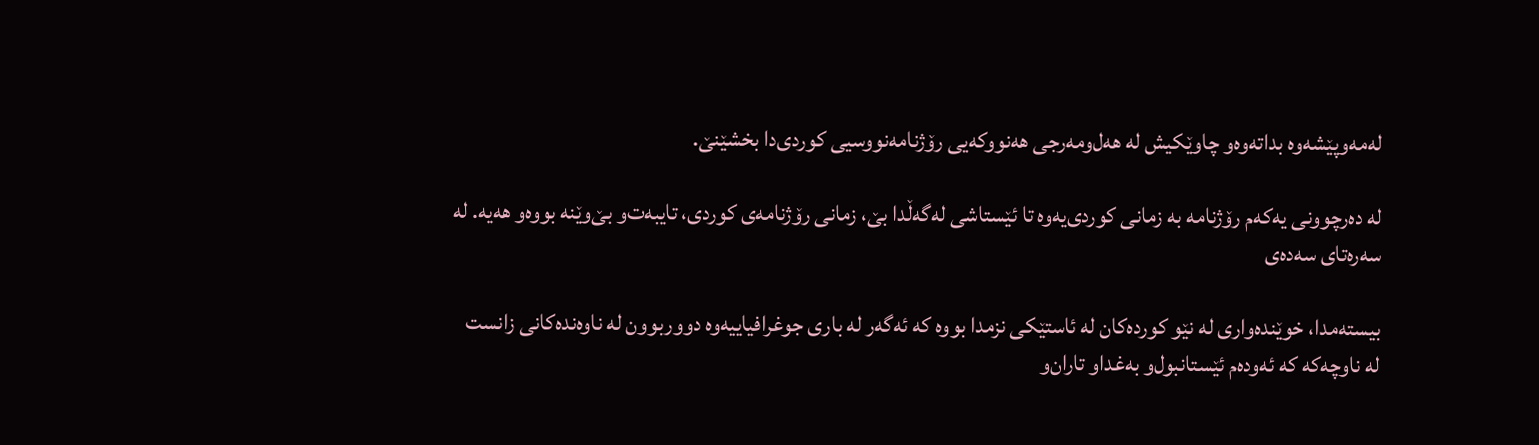له‌مه‌وپێشه‌وه‌ بداته‌وه‌‌و چاوێكیش له‌ هه‌ل‌ومه‌رجی‌ هه‌نووكه‌یی‌ رۆژنامه‌نووسیی كوردی‌دا بخشێنێ‌.

له‌ ده‌رچوونی‌ یه‌كه‌م رۆژنامه‌ به‌ زمانی‌ كوردی‌یه‌وه‌ تا ئێستاشی له‌گه‌ڵدا بێ، زمانی‌ رۆژنامه‌ی‌ كوردی‌، تایبه‌ت‌و بێ‌وێنه‌ بووه‌‌و هه‌یه‌. له‌ سه‌ره‌تای‌ سه‌ده‌ی‌

بیسته‌مدا، خوێنده‌واری‌ له‌ نێو كورده‌كان له‌ ئاستێكی‌ نزمدا بووه‌ كه‌ ئه‌گه‌ر له‌ باری‌ جوغرافیاییه‌وه‌ دووربوون له‌ ناوه‌نده‌كانی‌ زانست له‌ ناوچه‌كه‌ كه‌ ئه‌وده‌م ئێستانبول‌و به‌غدا‌و تاران‌و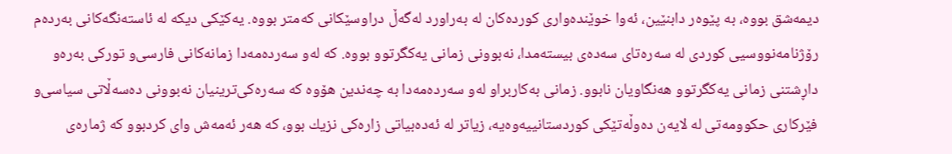دیمه‌شق بووه‌، به‌ پێوه‌ر دابنێین، ئه‌وا خوێنده‌واری‌ كورده‌كان له‌ به‌راورد له‌گه‌ڵ دراوسێكانی‌ كه‌متر بووه‌. یه‌كێكی‌ دیكه‌ له‌ ئاسته‌نگه‌كانی‌ به‌رده‌م رۆژنامه‌نووسیی كوردی‌ له‌ سه‌ره‌تای‌ سه‌ده‌ی‌ بیسته‌مدا، نه‌بوونی‌ زمانی‌ یه‌كگرتوو بووه‌. كه‌ له‌و سه‌رده‌مه‌دا زمانه‌كانی‌ فارسی‌و توركی‌ به‌ره‌و داڕشتنی‌ زمانی‌ یه‌كگرتوو هه‌نگاویان نابوو. زمانی‌ به‌كاربراو له‌و سه‌رده‌مه‌دا به‌ چه‌ندین هۆوه‌ كه‌ سه‌ره‌كی‌ترینیان نه‌بوونی‌ ده‌سه‌ڵاتی‌ سیاسی‌و فێركاری‌ حكوومه‌تی‌ له‌ لایه‌ن ده‌وڵه‌تێكی‌ كوردستانییه‌وه‌یه‌، زیاتر له‌ ئه‌ده‌بیاتی‌ زاره‌كی‌ نزیك بوو، كه‌ هه‌ر ئه‌مه‌ش وای‌ كردبوو كه‌ ژماره‌ی‌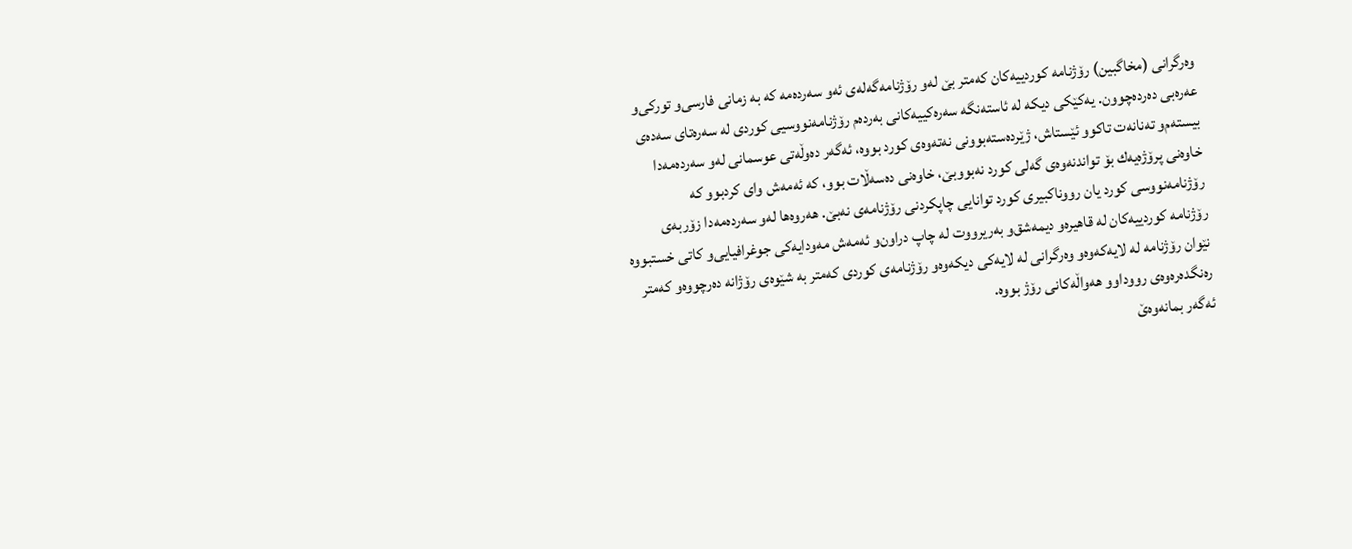وه‌رگرانی‌ (مخاگبین) رۆژنامه‌ كوردییه‌كان كه‌متر بێ‌ له‌و رۆژنامه‌گه‌له‌ی‌ ئه‌و سه‌رده‌مه‌ كه‌ به‌ زمانی‌ فارسی‌و توركی‌‌و عه‌ره‌بی‌ ده‌رده‌چوون. یه‌كێكی‌ دیكه‌ له‌ ئاسته‌نگه‌ سه‌ره‌كییه‌كانی‌ به‌رده‌م رۆژنامه‌نووسیی كوردی‌ له‌ سه‌ره‌تای‌ سه‌ده‌ی‌ بیسته‌م‌و ته‌نانه‌ت تاكوو ئێستاش، ژێرده‌سته‌بوونی‌ نه‌ته‌وه‌ی‌ كورد بووه‌، ئه‌گه‌ر ده‌وڵه‌تی‌ عوسمانی‌ له‌و سه‌رده‌مه‌دا خاوه‌نی‌ پرۆژه‌یه‌ك بۆ تواندنه‌وه‌ی‌ گه‌لی‌ كورد نه‌بووبێ‌، خاوه‌نی‌ ده‌سه‌ڵات بوو، كه‌ ئه‌مه‌ش وای‌ كردبوو كه‌ رۆژنامه‌نووسی كورد یان رووناكبیری‌ كورد توانایی‌ چاپكردنی‌ رۆژنامه‌ی‌ نه‌بێ‌. هه‌روه‌ها له‌و سه‌رده‌مه‌دا زۆربه‌ی‌ رۆژنامه‌ كوردییه‌كان له‌ قاهیره‌‌و دیمه‌شق‌و به‌ریرووت له‌ چاپ دراون‌و ئه‌مه‌ش مه‌ودایه‌كی‌ جوغرافیایی‌‌و كاتی‌ خستبووه‌ نێوان رۆژنامه‌ له‌ لایه‌كه‌وه‌‌و وه‌رگرانی‌ له‌ لایه‌كی‌ دیكه‌وه‌‌و رۆژنامه‌ی‌ كوردی‌ كه‌متر به‌ شێوه‌ی‌ رۆژانه‌ ده‌رچووه‌‌و كه‌متر ره‌نگده‌ره‌وه‌ی‌ رووداوو هه‌واڵه‌كانی‌ رۆژ بووه‌.
ئه‌گه‌ر بمانه‌وه‌ێ‌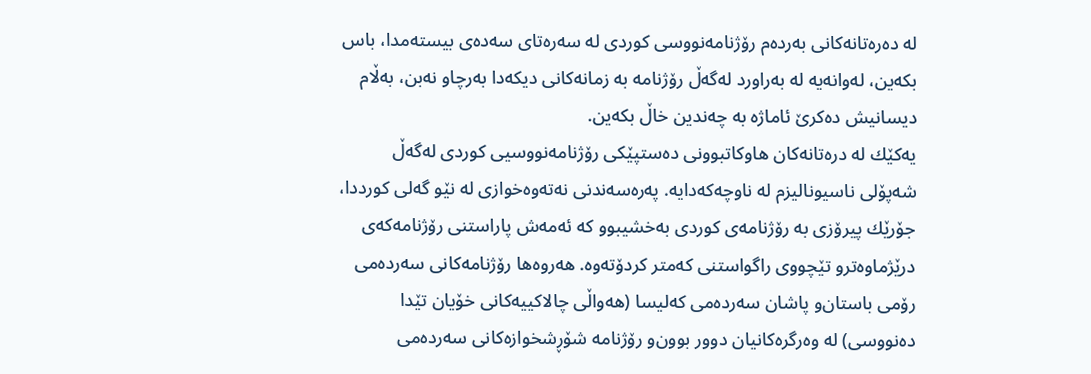له‌ ده‌ره‌تانه‌كانی‌ به‌رده‌م رۆژنامه‌نووسی كوردی‌ له‌ سه‌ره‌تای‌ سه‌ده‌ی بیسته‌مدا، باس بكه‌ین، له‌وانه‌یه‌ له‌ به‌راورد له‌گه‌ڵ رۆژنامه‌ به‌ زمانه‌كانی‌ دیكه‌دا به‌رچاو نه‌بن، به‌ڵام دیسانیش ده‌كرێ‌ ئاماژه‌ به‌ چه‌ندین خاڵ بكه‌ین.
یه‌كێك له‌ دره‌تانه‌كان هاوكاتبوونی‌ ده‌ستپێكی‌ رۆژنامه‌نووسیی كوردی‌ له‌گه‌ڵ شه‌پۆلی‌ ناسیونالیزم له‌ ناوچه‌كه‌دایه‌. په‌ره‌سه‌ندنی‌ نه‌ته‌وه‌خوازی‌ له‌ نێو گه‌لی‌ كورددا، جۆرێك پیرۆزی‌ به‌ رۆژنامه‌ی‌ كوردی‌ به‌خشیبوو كه‌ ئه‌مه‌ش پاراستنی‌ رۆژنامه‌كه‌ی‌ درێژماوه‌تر‌و تێچووی‌ راگواستنی‌ كه‌متر كردۆته‌وه‌. هه‌روه‌ها رۆژنامه‌كانی‌ سه‌رده‌می‌ رۆمی‌ باستان‌و پاشان سه‌رده‌می‌ كه‌لیسا (هه‌واڵی‌ چالاكییه‌كانی‌ خۆیان تێدا ده‌نووسی) له‌ وه‌رگره‌كانیان دوور بوون‌و رۆژنامه‌ شۆڕشخوازه‌كانی‌ سه‌رده‌می‌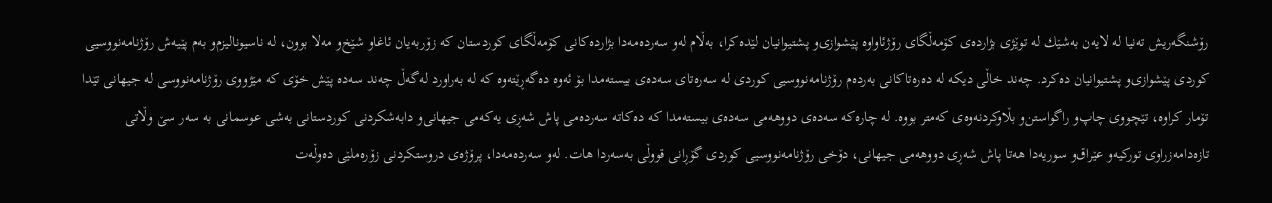رۆشنگه‌ریش ته‌نیا له‌ لایه‌ن به‌شێك له‌ توێژی‌ بژارده‌ی‌ كۆمه‌ڵگای‌ رۆژئاواوه‌ پێشوازی‌‌و پشتیوانیان لێده‌كرا، به‌ڵام له‌و سه‌رده‌مه‌دا بژارده‌كانی‌ كۆمه‌ڵگای‌ كوردستان كه‌ زۆربه‌یان ئاغا‌و شێخ‌و مه‌لا بوون، له‌ ناسیونالیزم‌و به‌م پێیه‌ش رۆژنامه‌نووسیی كوردی‌ پێشوازی‌‌و پشتیوانیان ده‌كرد. چه‌ند خاڵی‌ دیكه‌ له‌ ده‌ره‌تاكانی‌ به‌رده‌م رۆژنامه‌نووسیی كوردی‌ له‌ سه‌ره‌تای‌ سه‌ده‌ی‌ بیسته‌مدا بۆ ئه‌وه‌ ده‌گه‌ڕێته‌وه‌ كه‌ له‌ به‌راورد له‌گه‌ڵ چه‌ند سه‌ده‌ پێش خۆی كه‌ مێژووی‌ رۆژنامه‌نووسی له‌ جیهانی‌ تێدا تۆمار كراوه‌، تێچووی‌ چاپ‌و راگواستن‌و بڵاوكردنه‌وه‌ی‌ كه‌متر بووه‌. له‌ چاره‌كه‌ سه‌ده‌ی‌ دووهه‌می‌ سه‌ده‌ی بیسته‌مدا كه‌ ده‌كاته‌ سه‌رده‌می‌ پاش شه‌ڕی‌ یه‌كه‌می‌ جیهانی‌‌و دابه‌شكردنی‌ كوردستانی‌ به‌شی عوسمانی‌ به‌ سه‌ر سێ‌ وڵاتی‌ تازه‌دامه‌زراوی‌ توركیه‌‌و عێراق‌و سوریه‌دا هه‌تا پاش شه‌ڕی‌ دووهه‌می‌ جیهانی، دۆخی‌ رۆژنامه‌نووسیی كوردی‌ گۆڕانی‌ قووڵی‌ به‌سه‌ردا هات. له‌و سه‌رده‌مه‌دا، پرۆژه‌ی‌ دروستكردنی‌ زۆره‌ملێی‌ ده‌وڵه‌ت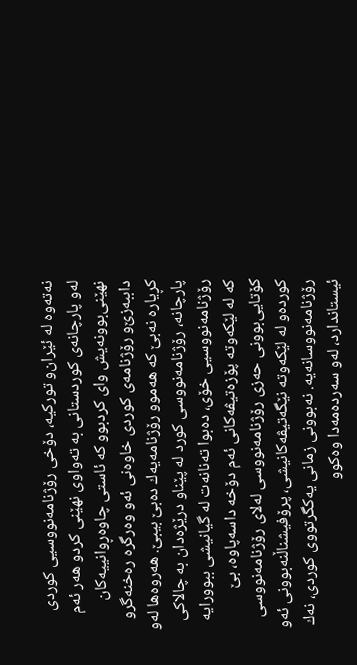نه‌ته‌وه‌ له‌ ئێران‌و توركیه‌، دۆخی رۆژنامه‌نووسیی كوردی‌ له‌و پارچانه‌ی‌ كوردستانی‌ به‌ ته‌واوی‌ نهێنی كرد‌و هه‌ر ئه‌م نهێنی‌بوونه‌یش وای‌ كردبوو كه‌ ئاستی‌ چاوه‌ڕوانییه‌كان داببه‌زێ‌‌و رۆژنامه‌ی‌ كوردی‌ خاوه‌نی‌ ئه‌و وه‌رگره‌ ره‌خنه‌گر‌و كڕیاره‌ نه‌بێ‌ كه‌ هه‌موو رۆژنامه‌یه‌ك ده‌بێ‌ بیبێ‌. هه‌روه‌ها له‌و پارچانه‌، رۆژنامه‌نووسی كورد له‌ پێناو درێژه‌دان به‌ چالاكی‌ رۆژنامه‌نووسیی خۆی، ده‌بوا ته‌نانه‌ت له‌ گیانیشی ببوورایه‌ كه‌ له‌ لێكه‌وته‌ پۆزه‌تیڤه‌كانی ئه‌م دۆخه‌ داسه‌پاوه‌، بێ‌ كۆتایی‌بوونی‌ حه‌زی‌ رۆژنامه‌نووسی له‌لای رۆژنامه‌نووسی كورده‌و له‌ لێكه‌وته‌ نێگه‌تیڤه‌كانیشی، پرۆفیشناڵنه‌بوونی‌ ئه‌و رۆژنامه‌نووسانه‌یه‌. نه‌بوونی‌ زمانی‌ یه‌كگرتووی‌ كوردی‌، نه‌ك ئیستاندارد، له‌و سه‌رده‌مه‌دا وه‌كوو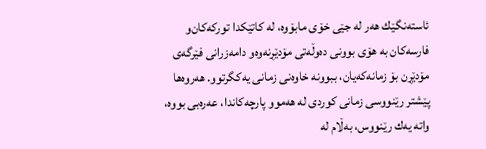ئاسته‌نگێك هه‌ر له‌ جێی‌ خۆی مابۆوه‌، له‌ كاتێكدا توركه‌كان‌و فارسه‌كان به‌ هۆی بوونی‌ ده‌وڵه‌تی‌ مۆدێڕنه‌وه‌‌و دامه‌زرانی‌ فێرگه‌ی‌ مۆدێڕن بۆ زمانه‌كه‌یان، ببوونه‌ خاوه‌نی‌ زمانی‌ یه‌كگرتوو. هه‌روه‌ها پێشتر رێنووسی زمانی‌ كوردی‌ له‌ هه‌موو پارچه‌كاندا، عه‌ره‌بی‌ بووه‌، واته‌ یه‌ك رێنووس، به‌ڵام له‌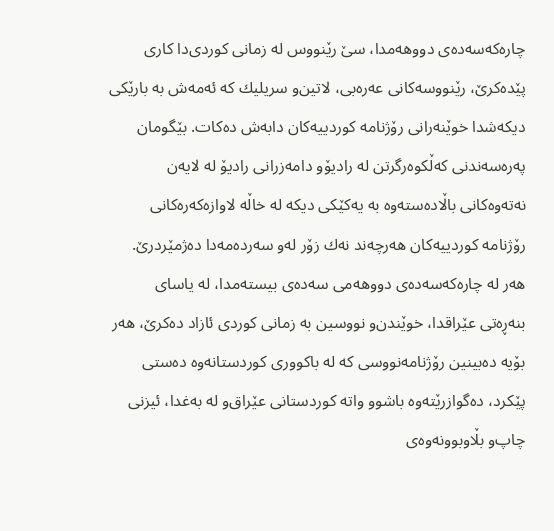چاره‌كه‌سه‌ده‌ی دووهه‌مدا، سێ‌ رێنووس له‌ زمانی‌ كوردی‌دا كاری‌ پێده‌كرێ‌، رێنووسه‌كانی‌ عه‌ره‌بی‌، لاتین‌و سریلیك كه‌ ئه‌مه‌ش به‌ بارێكی‌ دیكه‌شدا خوێنه‌رانی‌ رۆژنامه‌ كوردییه‌كان دابه‌ش ده‌كات. بێگومان په‌ره‌سه‌ندنی‌ كه‌ڵكوه‌رگرتن له‌ رادیۆ‌و دامه‌زرانی‌ رادیۆ له‌ لایه‌ن نه‌ته‌وه‌كانی‌ باڵاده‌سته‌وه‌ به‌ یه‌كێكی‌ دیكه‌ له‌ خاڵه‌ لاوازه‌كه‌ره‌كانی‌ رۆژنامه‌ كوردییه‌كان هه‌رچه‌ند نه‌ك زۆر له‌و سه‌رده‌مه‌دا ده‌ژمێردرێ‌.
هه‌ر له‌ چاره‌كه‌سه‌ده‌ی‌ دووهه‌می‌ سه‌ده‌ی‌ بیسته‌مدا، له‌ یاسای‌ بنه‌ڕه‌تی‌ عێراقدا، خوێندن‌و نووسین به‌ زمانی‌ كوردی‌ ئازاد ده‌كرێ‌، هه‌ر بۆیه‌ ده‌بینین رۆژنامه‌نووسی كه‌ له‌ باكووری‌ كوردستانه‌وه‌ ده‌ستی‌ پێكرد، ده‌گوازرێته‌وه‌ باشوو واته‌ كوردستانی‌ عێراق‌و له‌ به‌غدا، ئیزنی‌ چاپ‌و بڵاوبوونه‌وه‌ی‌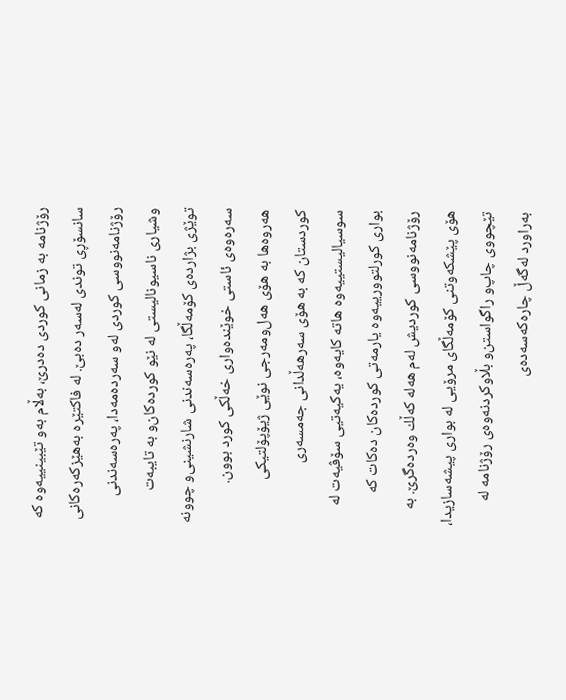رۆژنامه‌ به‌ زمانی‌ كوردی‌ ده‌درێ‌، به‌ڵام به‌و تێبینییه‌وه‌ كه‌ سانسۆڕی‌ توندی‌ له‌سه‌ر ده‌بێ‌. له‌ فاكتێره‌ به‌هێزكه‌ره‌كانی‌ رۆژنامه‌نووسی كوردی‌ له‌و سه‌رده‌مه‌دا، په‌ره‌سه‌ندنی‌ وشیاری‌ ناسیونالیستی‌ له‌ نێو كورده‌كان‌و به‌ تایبه‌ت توێژی‌ بژارده‌ی‌ كۆمه‌ڵگا، په‌ره‌سه‌ندنی‌ شارنشینی‌‌و چوونه‌ سه‌ره‌وه‌ی‌ ئاستی‌ خوێنده‌واری‌ خه‌ڵكی‌ كورد بوون. هه‌روه‌ها به‌ هۆی هه‌ل‌ومه‌رجی‌ نوێی‌ ژیۆپۆلتیكی‌ كوردستان كه‌ به‌ هۆی سه‌رهه‌ڵدانی‌ جه‌مسه‌ری‌ سوسیالیستییه‌وه‌ هاته‌ كایه‌وه‌، یه‌كیه‌تیی‌ سۆڤیه‌ت له‌ بواری‌ كورلتوورییه‌وه‌ یارمه‌تی‌ كورده‌كان ده‌كات كه‌ رۆژنامه‌نووسی كوردیش له‌م هه‌له‌ كه‌ڵك وه‌رده‌گرێ‌. به‌ هۆی پێشكه‌وتنی‌ كۆمه‌ڵگای‌ مرۆیی‌ له‌ بواری‌ پیشه‌سازیدا، تێچووی‌ چاپ‌و راگواستن‌و بڵاوكردنه‌وه‌ی‌ رۆژنامه‌ له‌ به‌راورد له‌گه‌ڵ چاره‌كه‌سه‌ده‌ی‌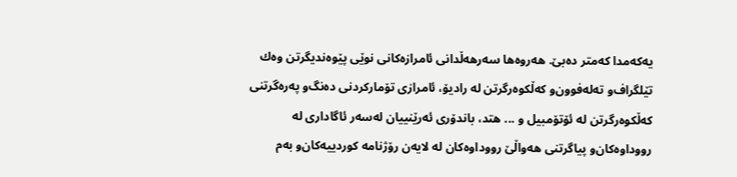یه‌كه‌مدا كه‌متر ده‌بێ‌. هه‌روه‌ها سه‌رهه‌ڵدانی‌ ئامرازه‌كانی‌ نوێی‌ پێوه‌ندیگرتن وه‌ك تێلگراف‌و ته‌له‌فوون‌و كه‌ڵكوه‌رگرتن له‌ رادیۆ، ئامرازی‌ تۆماركردنی‌ ده‌نگ‌و په‌ره‌گرتنی‌ كه‌ڵكوه‌رگرتن له‌ ئۆتۆمبیل و ... هتد، باندۆری‌ ئه‌رێنییان له‌سه‌ر ئاگاداری‌ له‌ رووداوه‌كان‌و پیاگرتنی‌ هه‌واڵێ‌ رووداوه‌كان له‌ لایه‌ن رۆژنامه‌ كوردییه‌كان‌و به‌م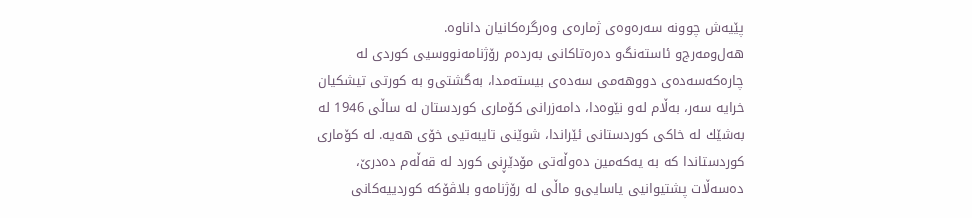پێیه‌ش چوونه‌ سه‌ره‌وه‌ی‌ ژماره‌ی‌ وه‌رگره‌كانیان داناوه‌.
هه‌ل‌ومه‌رج‌و ئاسته‌نگ‌و ده‌ره‌تاكانی‌ به‌رده‌م رۆژنامه‌نووسیی كوردی‌ له‌ چاره‌كه‌سه‌ده‌ی‌ دووهه‌می‌ سه‌ده‌ی‌ بیسته‌مدا، به‌گشتی‌‌و به‌ كورتی‌ تیشكیان خرایه‌ سه‌ر، به‌ڵام له‌و نێوه‌دا، دامه‌زرانی‌ كۆماری‌ كوردستان له‌ ساڵی‌ 1946 له‌ به‌شێك له‌ خاكی‌ كوردستانی‌ ئێراندا، شوێنی‌ تایبه‌تیی‌ خۆی هه‌یه‌. له‌ كۆماری‌ كوردستاندا كه‌ به‌ یه‌كه‌مین ده‌وڵه‌تی‌ مۆدێڕنی‌ كورد له‌ قه‌ڵه‌م ده‌درێ‌، ده‌سه‌ڵات پشتیوانیی‌ یاسایی‌‌و ماڵی‌ له‌ رۆژنامه‌‌و بلاڤۆكه‌ كوردییه‌كانی‌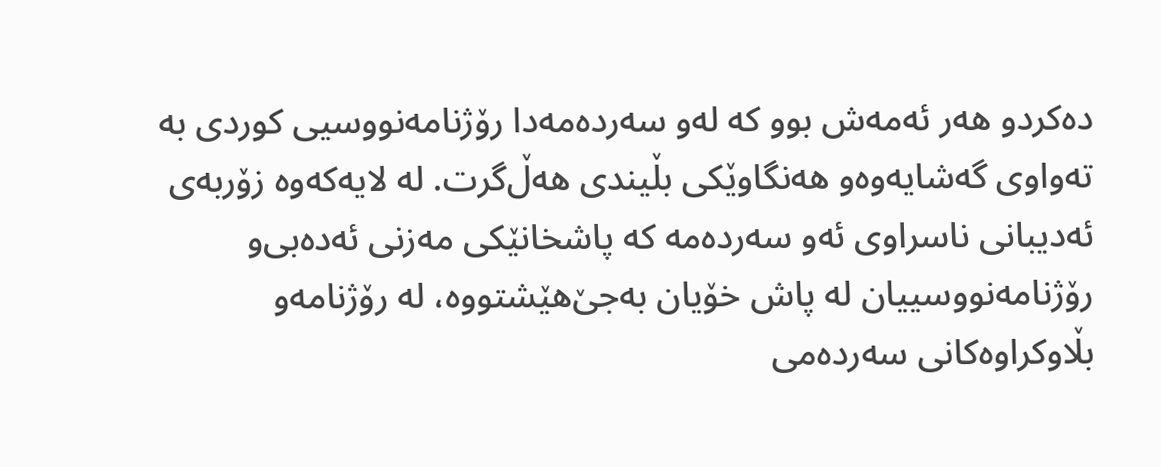ده‌كرد‌و هه‌ر ئه‌مه‌ش بوو كه‌ له‌و سه‌رده‌مه‌دا رۆژنامه‌نووسیی كوردی‌ به‌ ته‌واوی‌ گه‌شایه‌وه‌‌و هه‌نگاوێكی‌ بڵیندی‌ هه‌ڵ‌گرت. له‌ لایه‌كه‌وه‌ زۆربه‌ی‌ ئه‌دیبانی‌ ناسراوی‌ ئه‌و سه‌رده‌مه‌ كه‌ پاشخانێكی‌ مه‌زنی‌ ئه‌ده‌بی‌‌و رۆژنامه‌نووسییان له‌ پاش خۆیان به‌جێ‌هێشتووه‌، له‌ رۆژنامه‌‌و بڵاوكراوه‌كانی‌ سه‌رده‌می‌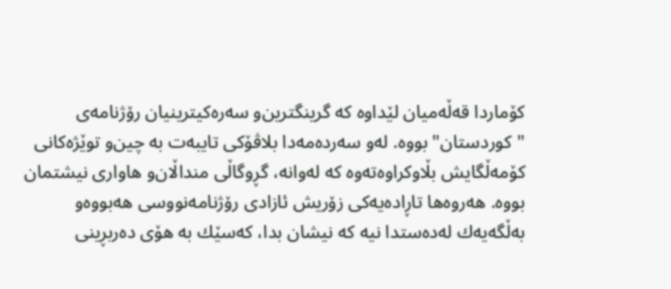كۆماردا قه‌ڵه‌میان لێداوه‌ كه‌ گرینگترین‌و سه‌ره‌كیترینیان رۆژنامه‌ی‌ "كوردستان" بووه‌. له‌و سه‌رده‌مه‌دا بلاڤۆكی‌ تایبه‌ت به‌ چین‌و توێژه‌كانی‌ كۆمه‌ڵگایش بڵاوكراوه‌ته‌وه‌ كه‌ له‌وانه‌، گڕوگاڵی‌ منداڵان‌و هاواری‌ نیشتمان بووه‌. هه‌روه‌ها تاڕاده‌یه‌كی‌ زۆریش ئازادی‌ رۆژنامه‌نووسی‌ هه‌بووه‌‌و به‌ڵگه‌یه‌ك له‌ده‌ستدا نیه‌ كه‌ نیشان بدا، كه‌سێك به‌ هۆی ده‌ربڕینی‌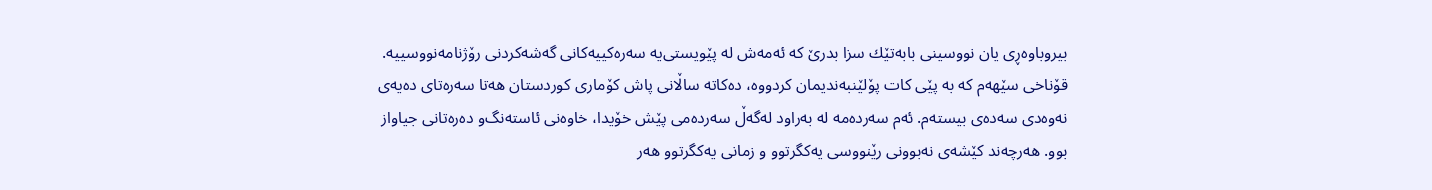بیروباوه‌ڕی‌ یان نووسینی‌ بابه‌تێك سزا بدرێ‌ كه‌ ئه‌مه‌ش له‌ پێویستی‌یه‌ سه‌ره‌كییه‌كانی‌ گه‌شه‌كردنی‌ رۆژنامه‌نووسییه‌.
قۆناخی‌ سێهه‌م كه‌ به‌ پێی‌ كات پۆلێنبه‌ندیمان كردووه‌، ده‌كاته‌ ساڵانی‌ پاش كۆماری‌ كوردستان هه‌تا سه‌ره‌تای‌ ده‌یه‌ی‌ نه‌وه‌دی‌ سه‌ده‌ی‌ بیسته‌م. ئه‌م سه‌رده‌مه‌ له‌ به‌راود له‌گه‌ڵ سه‌رده‌می‌ پێش خۆیدا، خاوه‌نی‌ ئاسته‌نگ‌و ده‌ره‌تانی‌ جیاواز بوو. هه‌رچه‌ند كێشه‌ی‌ نه‌بوونی‌ رێنووسی یه‌كگرتوو و زمانی‌ یه‌كگرتوو هه‌ر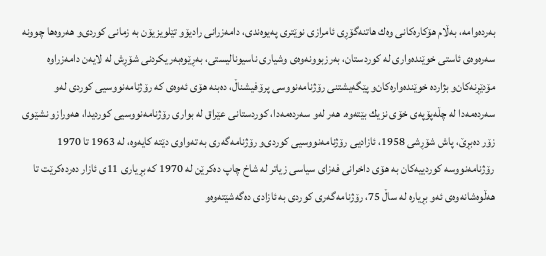به‌رده‌وامه‌، به‌ڵام هۆكاره‌كانی‌ وه‌ك هاتنه‌گۆڕی‌ ئامرازی‌ نوێتری‌ په‌یوه‌ندی‌، دامه‌زرانی‌ رادیۆ‌و تێلویزیۆن به‌ زمانی‌ كوردی‌‌و هه‌روه‌ها چوونه‌ سه‌ره‌وه‌ی‌ ئاستی‌ خوێنده‌واری‌ له‌ كوردستان، به‌رزبوونه‌وه‌ی‌ وشیاری‌ ناسیونالیستی‌، به‌ڕێوه‌به‌ریكردنی‌ شۆڕش له‌ لایه‌ن دامه‌زراوه‌ مۆدێڕنه‌كان‌و بژارده‌ خوێنده‌واره‌كان‌و پێگه‌یشتنی‌ رۆژنامه‌نووسی پرۆفیشناڵ، ده‌بنه‌ هۆی ئه‌وه‌ی‌ كه‌ رۆژنامه‌نووسیی كوردی‌ له‌و سه‌رده‌مه‌دا له‌ چڵه‌پۆپه‌ی‌ خۆی نزیك بێته‌وه‌. هه‌ر له‌و سه‌رده‌مه‌دا، كوردستانی‌ عێراق له‌ بواری‌ رۆژنامه‌نووسیی كوردیدا، هه‌وراز‌و نشێوی‌ زۆر ده‌بڕێ‌، پاش شۆڕشی 1958، ئازادیی‌ رۆژنامه‌نووسیی‌ كوردی‌‌و رۆژنامه‌گه‌ری‌ به‌ ته‌واوی‌ دێته‌ كایه‌وه‌، له‌ 1963 تا 1970 رۆژنامه‌نووسه‌ كوردییه‌كان به‌ هۆی داخرانی‌ فه‌زای‌ سیاسی زیاتر له‌ شاخ چاپ ده‌كرێن له‌ 1970 كه‌ بڕیاری‌ 11ی‌ ئازار ده‌رده‌كرێت تا هه‌ڵوه‌شانه‌وه‌ی‌ ئه‌و بڕیاره‌ له‌ ساڵ 75، رۆژنامه‌گه‌ری‌ كوردی‌ به‌ ئازادی‌ ده‌گه‌شێته‌وه‌‌و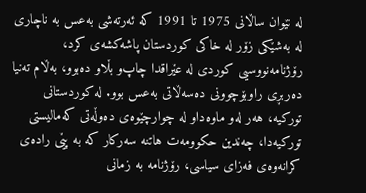له‌ نێوان ساڵانی‌ 1975 تا 1991 كه‌ ئه‌رته‌شی به‌عس به‌ ناچاری‌ له‌ به‌شێكی‌ زۆر له‌ خاكی‌ كوردستان پاشه‌كشه‌ی‌ كرد، رۆژنامه‌نووسیی كوردی‌ له‌ عێراقدا چاپ‌و بڵاو ده‌بوو، به‌ڵام ته‌نیا ده‌ربڕی‌ راوبۆچوونی‌ ده‌سه‌ڵاتی‌ به‌عس بوو. له‌ كوردستانی‌ توركیه‌، هه‌ر له‌و ماوه‌دا‌و له‌ چوارچێوه‌ی‌ ده‌وڵه‌تی‌ كه‌مالیستی‌ توركیه‌دا، چه‌ندین حكوومه‌ت هاتنه‌ سه‌ركار كه‌ به‌ پێی‌ راده‌ی‌ كرانه‌وه‌ی‌ فه‌زای‌ سیاسی، رۆژنامه‌ به‌ زمانی‌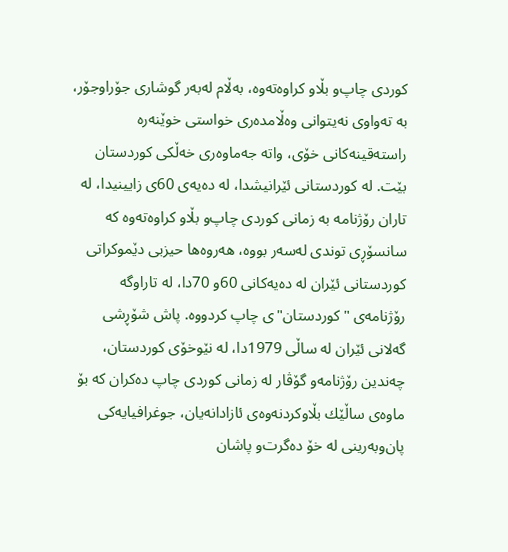كوردی‌ چاپ‌و بڵاو كراوه‌ته‌وه‌، به‌ڵام له‌به‌ر گوشاری‌ جۆراوجۆر، به‌ ته‌واوی‌ نه‌یتوانی‌ وه‌ڵامده‌ری‌ خواستی‌ خوێنه‌ره‌ راسته‌قینه‌كانی‌ خۆی، واته‌ جه‌ماوه‌ری‌ خه‌ڵكی‌ كوردستان بێت. له‌ كوردستانی‌ ئێرانیشدا، له‌ ده‌یه‌ی‌ 60ی‌ زایینیدا، له‌ تاران رۆژنامه‌ به‌ زمانی‌ كوردی‌ چاپ‌و بڵاو كراوه‌ته‌وه‌ كه‌ سانسۆڕی‌ توندی‌ له‌سه‌ر بووه‌، هه‌روه‌ها حیزبی‌ دێموكراتی‌ كوردستانی‌ ئێران له‌ ده‌یه‌كانی‌ 60و 70دا، له‌ تاراوگه‌ رۆژنامه‌ی‌ "كوردستان"ی‌ چاپ كردووه‌. پاش شۆڕشی گه‌لانی‌ ئێران له‌ ساڵی‌ 1979دا، له‌ نێوخۆی كوردستان، چه‌ندین رۆژنامه‌‌و گۆڤار له‌ زمانی‌ كوردی‌ چاپ ده‌كران كه‌ بۆ ماوه‌ی ساڵێك بڵاوكردنه‌وه‌ی‌ ئازادانه‌یان، جوغرافیایه‌كی‌ پان‌وبه‌رینی‌ له‌ خۆ ده‌گرت‌و پاشان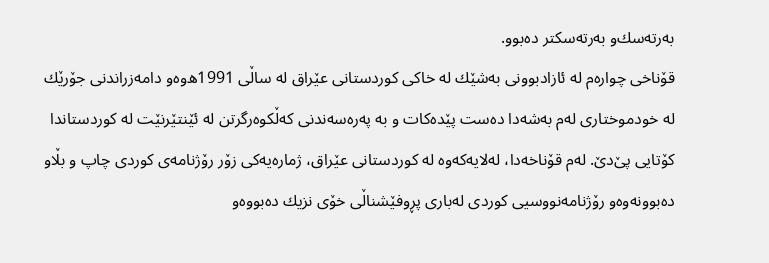به‌رته‌سك‌و به‌رته‌سكتر ده‌بوو.
قۆناخی‌ چواره‌م له‌ ئازادبوونی‌ به‌شێك له‌ خاكی‌ كوردستانی‌ عێراق له‌ ساڵی‌ 1991ه‌وه‌و دامه‌زراندنی‌ جۆرێك له‌ خودموختاری‌ له‌م به‌شه‌دا ده‌ست پێده‌كات و به‌ په‌ره‌سه‌ندنی‌ كه‌ڵكوه‌رگرتن له‌ ئێنتێرنێت له‌ كوردستاندا كۆتایی‌ پێ‌دێ‌. له‌م قۆناخه‌دا، له‌لایه‌كه‌وه‌ له‌ كوردستانی‌ عێراق، ژماره‌یه‌كی‌ زۆر رۆژنامه‌ی‌ كوردی‌ چاپ و بڵاو ده‌بوونه‌وه‌و رۆژنامه‌نووسیی‌ كوردی‌ له‌باری‌ پڕوفێشناڵی‌ خۆی‌ نزیك ده‌بووه‌و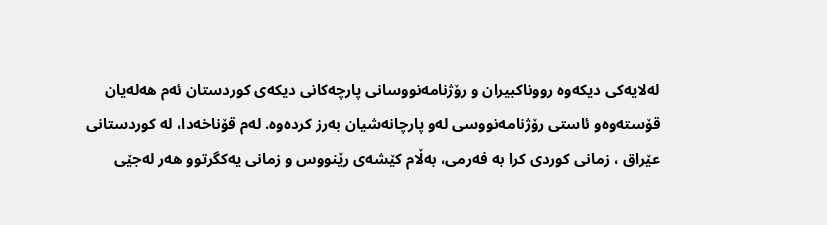له‌لایه‌كی‌ دیكه‌وه‌ رووناكبیران و رۆژنامه‌نووسانی‌ پارچه‌كانی‌ دیكه‌ی‌ كوردستان ئه‌م هه‌له‌یان قۆسته‌وه‌و ئاستی‌ رۆژنامه‌نووسی‌ له‌و پارچانه‌شیان به‌رز كرده‌وه‌. له‌م قۆناخه‌دا، له‌ كوردستانی‌ عێراق ، زمانی‌ كوردی‌ كرا به‌ فه‌رمی‌، به‌ڵام كێشه‌ی‌ رێنووس و زمانی‌ یه‌كگرتوو هه‌ر له‌جێی‌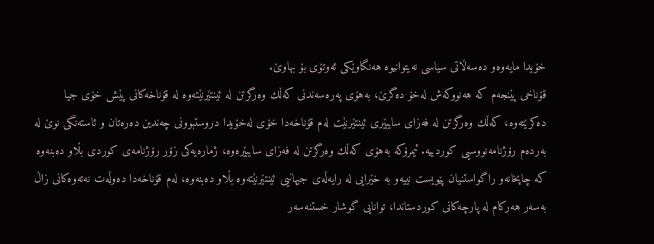خۆیدا مایه‌وه‌و ده‌سه‌ڵاتی‌ سیاسی‌ نه‌یتوانیوه‌ هه‌نگاوێكی‌ ئه‌وتۆی‌ بۆ بهاوێ‌.
قۆناخی‌ پێنجه‌م كه‌ هه‌نووكه‌ش له‌خۆ ده‌گرێ‌، به‌هۆی‌ په‌ره‌سه‌ندنی‌ كه‌ڵك وه‌رگرتن له‌ ئینتێرنێته‌وه‌ له‌ قۆناخه‌كانی‌ پێش خۆی‌ جیا ده‌كرێته‌وه‌، كه‌ڵك وه‌رگرتن له‌ فه‌زای‌ سایبێری‌ ئینتێرنێت له‌م قۆناخه‌دا خۆی‌ له‌خۆیدا دروستبوونی‌ چه‌ندین ده‌ره‌تان و ئاسته‌نگی‌ نوێ‌ له‌ به‌رده‌م رۆژنامه‌نووسیی‌ كوردییه‌. ئیمرۆكه‌ به‌هۆی‌ كه‌ڵك وه‌رگرتن له‌ فه‌زای‌ سایبێره‌وه‌، ژماره‌یه‌كی‌ زۆر رۆژنامه‌ی‌ كوردی‌ بڵاو ده‌بنه‌وه‌ كه‌ چاپخانه‌و راگواستنیان پێویست نییه‌و به‌ خێرایی‌ له‌ رایه‌ڵه‌ی‌ جیهانیی‌ ئینتێرنێته‌وه‌ بڵاو ده‌بنه‌وه‌، له‌م قۆناخه‌دا ده‌وڵه‌ت نه‌ته‌وه‌كانی‌ زاڵ‌ به‌سه‌ر هه‌ركام له‌ پارچه‌كانی‌ كوردستاندا، توانایی‌ گوشار خستنه‌سه‌ر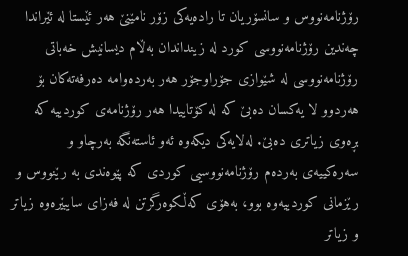رۆژنامه‌نووس و سانسۆریان تا راده‌یه‌كی‌ زۆر نامێنێ‌ هه‌ر ئێستا له‌ ئێراندا چه‌ندین رۆژنامه‌نووسی‌ كورد له‌ زینداندان به‌ڵام دیسانیش خه‌باتی‌ رۆژنامه‌نووسی‌ له‌ شێوازی‌ جۆراوجۆر هه‌ر به‌رده‌وامه‌ ده‌رفه‌ته‌كان بۆ هه‌ردوو لا یه‌كسان ده‌بێ‌ كه‌ له‌ كۆتاییدا هه‌ر رۆژنامه‌ی‌ كوردییه‌ كه‌ بڕه‌وی‌ زیاتری‌ ده‌بێ‌. له‌لایه‌كی‌ دیكه‌وه‌ ئه‌و ئاسته‌نگه‌ به‌رچاو و سه‌ره‌كییه‌ی‌ به‌رده‌م رۆژنامه‌نووسیی‌ كوردی‌ كه‌ پێوه‌ندی‌ به‌ رێنووس و رێزمانی‌ كوردییه‌وه‌ بوو، به‌هۆی‌ كه‌ڵكوه‌رگرتن له‌ فه‌زای‌ سایبێره‌وه‌ زیاتر و زیاتر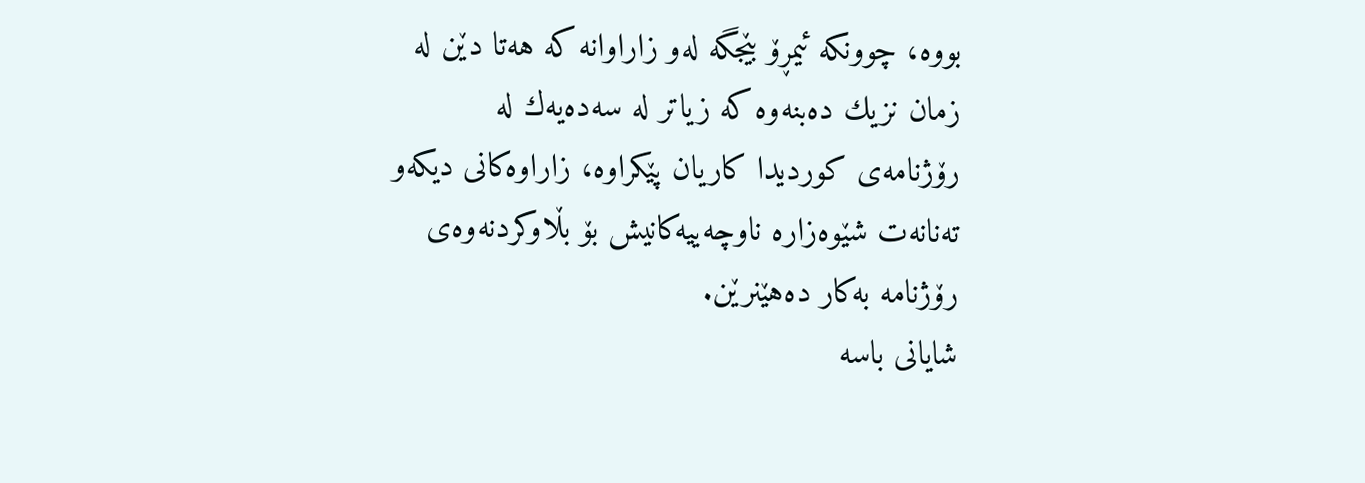بووه‌، چوونكه‌ ئیمڕۆ بێجگه‌ له‌و زاراوانه‌ كه‌ هه‌تا دێن له‌ زمان نزیك ده‌بنه‌وه‌ كه‌ زیاتر له‌ سه‌ده‌یه‌ك له‌ رۆژنامه‌ی‌ كوردیدا كاریان پێكراوه‌، زاراوه‌كانی‌ دیكه‌و ته‌نانه‌ت شێوه‌زاره‌ ناوچه‌ییه‌كانیش بۆ بڵاوكردنه‌وه‌ی‌ رۆژنامه‌ به‌كار ده‌هێنرێن.
شایانی‌ باسه‌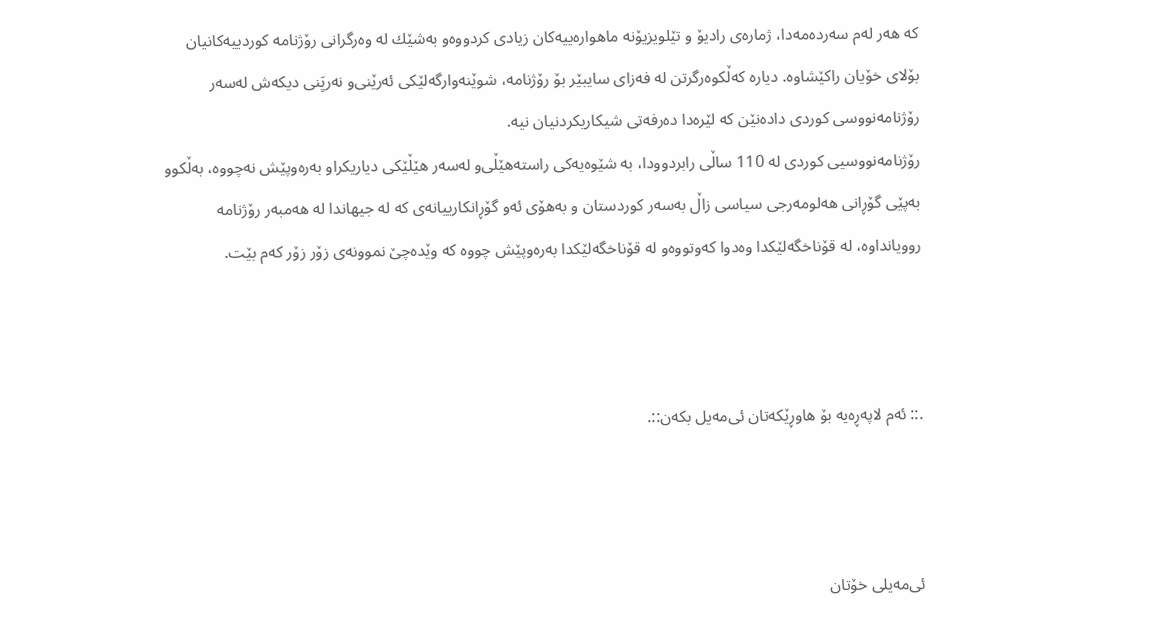كه‌ هه‌ر له‌م سه‌رده‌مه‌دا، ژماره‌ی‌ رادیۆ و تێلویزیۆنه‌ ماهواره‌ییه‌كان زیادی‌ كردووه‌و به‌شێك له‌ وه‌رگرانی‌ رۆژنامه‌ كوردییه‌كانیان بۆلای‌ خۆیان راكێشاوه‌. دیاره‌ كه‌ڵكوه‌رگرتن له‌ فه‌زای‌ سایبێر بۆ رۆژنامه‌، شوێنه‌وارگه‌لێكی‌ ئه‌رێنی‌و نه‌ریَِنی‌ دیكه‌ش له‌سه‌ر رۆژنامه‌نووسی‌ كوردی‌ داده‌نێن كه‌ لێره‌دا ده‌رفه‌تی‌ شیكاریكردنیان نیه‌.
رۆژنامه‌نووسیی‌ كوردی‌ له‌ 110 ساڵی‌ رابردوودا، به‌ شێوه‌یه‌كی‌ راسته‌هێڵی‌و له‌سه‌ر هێڵێكی‌ دیاریكراو به‌ره‌وپێش نه‌چووه‌، به‌ڵكوو به‌پێی‌ گۆڕانی‌ هه‌لومه‌رجی‌ سیاسی‌ زاڵ‌ به‌سه‌ر كوردستان و به‌هۆی‌ ئه‌و گۆڕانكارییانه‌ی‌ كه‌ له‌ جیهاندا له‌ هه‌مبه‌ر رۆژنامه‌ روویانداوه‌، له‌ قۆناخگه‌لێكدا وه‌دوا كه‌وتووه‌و له‌ قۆناخگه‌لێكدا به‌ره‌وپێش چووه‌ كه‌ وێده‌چێ‌ نموونه‌ی‌ زۆر زۆر كه‌م بێت.



.:: ئه‌م لاپه‌ڕه‌یه بۆ هاوڕێکه‌تان ئی‌مه‌یل بکه‌ن::.



ئی‌مه‌یلی خۆتان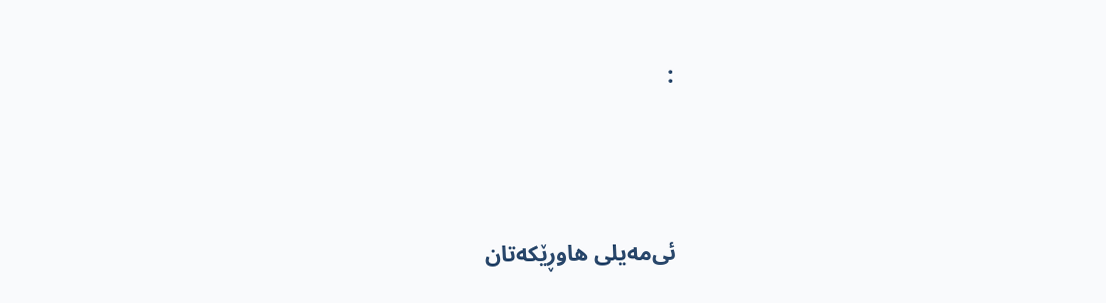:



ئی‌مه‌یلی هاوڕێکه‌تان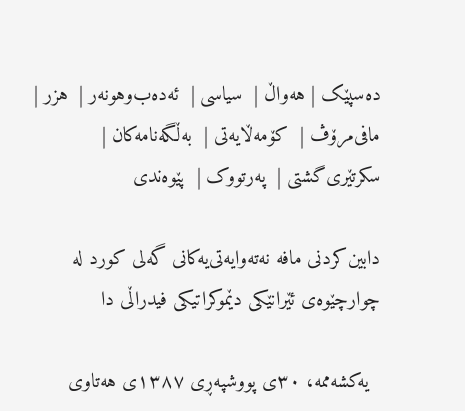ده‌سپێک | هه‌واڵ |  سیاسی |  ئه‌ده‌ب‌وهونه‌ر |  هزر | مافی‌مرۆڤ |  کۆمه‌ڵایه‌تی |  به‌ڵگه‌نامه‌کان |  سکرتێری‌گشتی |  په‌رتووک |  پێوه‌ندی

دابین‌كردنی‌ مافه‌ نه‌ته‌وایه‌تی‌یه‌کانی گه‌لی‌ كورد له‌ چوارچێوه‌ی ئێرانێکی دێموكراتیكی‌ فیدراڵی‌ دا

  یه‌کشه‌ممه، ۳۰‌ی پوو‌شپه‌ڕی ۱۳۸۷ی هه‌تاوی